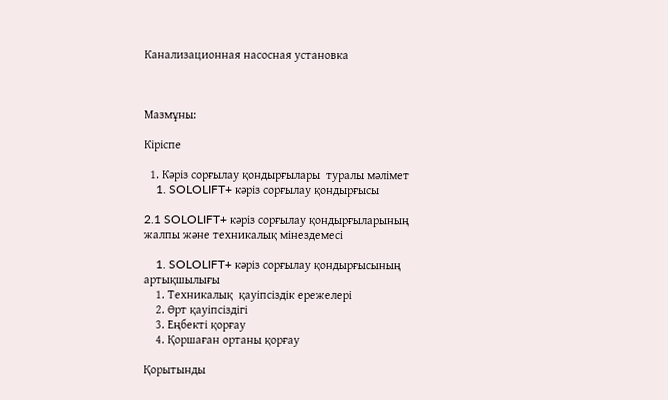Канализационная насосная установка



Мазмұны:

Кіріспе

  1. Кәріз сорғылау қондырғылары  туралы мәлімет
    1. SOLOLIFT+ кәріз сорғылау қондырғыcы

2.1 SOLOLIFT+ кәріз сорғылау қондырғыларының жалпы және техникалық мінездемесі

    1. SOLOLIFT+ кәріз сорғылау қондырғысының артықшылығы
    1. Техникалық  қауіпсіздік ережелері
    2. Өрт қауіпсіздігі
    3. Еңбекті қорғау
    4. Қоршаған ортаны қорғау

Қорытынды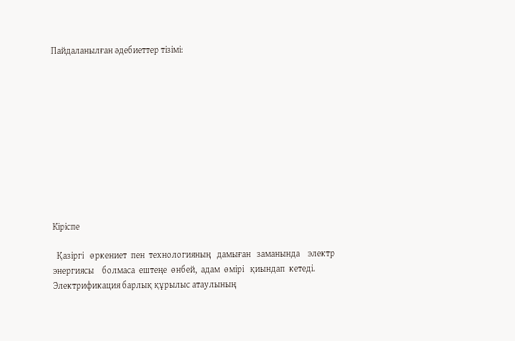Пайдаланылған әдебиеттер тізімі:











Кіріспе

  Қазіргі   өркениет  пен  технологияның   дамыған   заманында    электр энергиясы    болмаса  ештеңе  өнбей,  адам  өмірі   қиындап  кетеді.  Электрификация барлық құрылыс атаулының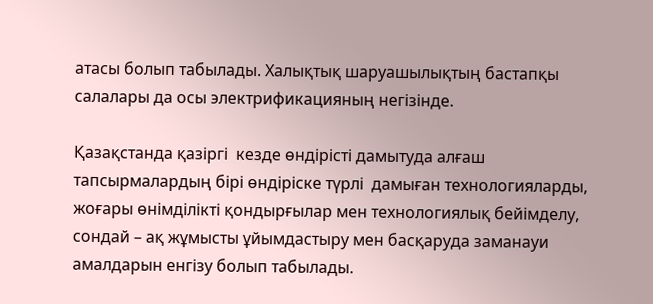атасы болып табылады. Халықтық шаруашылықтың бастапқы салалары да осы электрификацияның негізінде.

Қазақстанда қазіргі  кезде өндірісті дамытуда алғаш  тапсырмалардың бірі өндіріске түрлі  дамыған технологияларды, жоғары өнімділікті қондырғылар мен технологиялық бейімделу, сондай – ақ жұмысты ұйымдастыру мен басқаруда заманауи амалдарын енгізу болып табылады.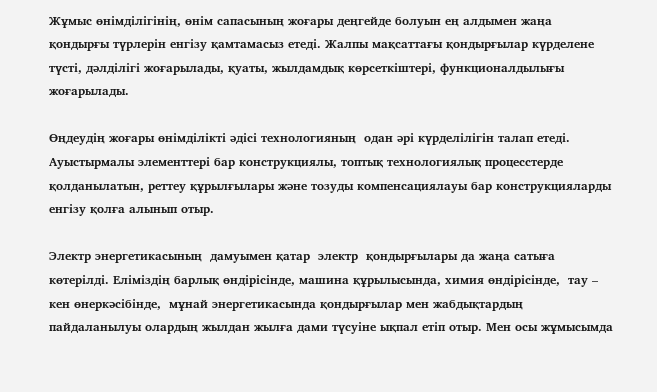Жұмыс өнімділігінің, өнім сапасының жоғары деңгейде болуын ең алдымен жаңа қондырғы түрлерін енгізу қамтамасыз етеді. Жалпы мақсаттағы қондырғылар күрделене түсті, дәлділігі жоғарылады, қуаты, жылдамдық көрсеткіштері, функционалдылығы жоғарылады.

Өңдеудің жоғары өнімділікті әдісі технологияның  одан әрі күрделілігін талап етеді. Ауыстырмалы элементтері бар конструкциялы, топтық технологиялық процесстерде қолданылатын, реттеу құрылғылары және тозуды компенсациялауы бар конструкцияларды енгізу қолға алынып отыр.

Электр энергетикасының  дамуымен қатар  электр  қондырғылары да жаңа сатыға көтерілді. Еліміздің барлық өндірісінде, машина құрылысында, химия өндірісінде,  тау – кен өнеркәсібінде,  мұнай энергетикасында қондырғылар мен жабдықтардың пайдаланылуы олардың жылдан жылға дами түсуіне ықпал етіп отыр. Мен осы жұмысымда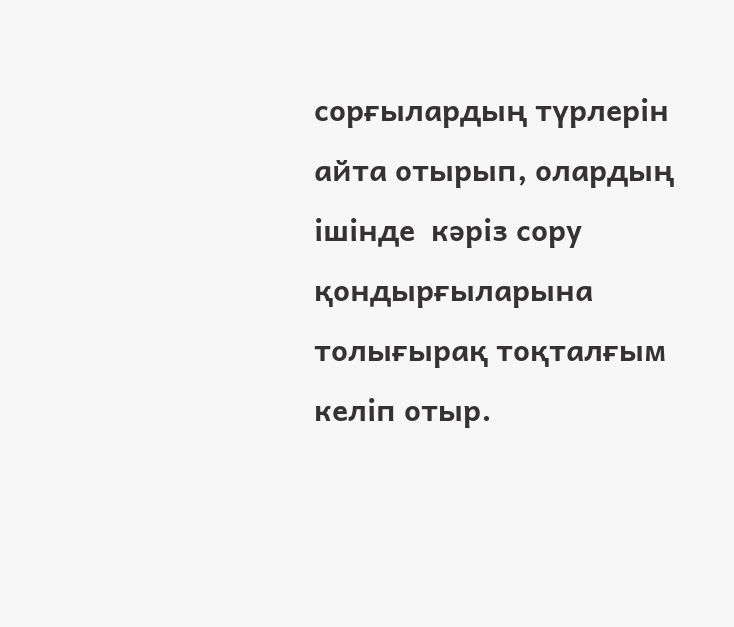сорғылардың түрлерін айта отырып, олардың ішінде  кәріз сору қондырғыларына толығырақ тоқталғым келіп отыр.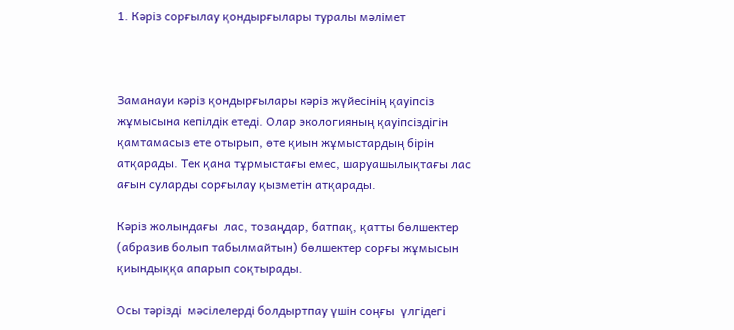1. Кәріз сорғылау қондырғылары туралы мәлімет



Заманауи кәріз қондырғылары кәріз жүйесінің қауіпсіз жұмысына кепілдік етеді. Олар экологияның қауіпсіздігін  қамтамасыз ете отырып, өте қиын жұмыстардың бірін атқарады. Тек қана тұрмыстағы емес, шаруашылықтағы лас ағын суларды сорғылау қызметін атқарады.

Кәріз жолындағы  лас, тозаңдар, батпақ, қатты бөлшектер (абразив болып табылмайтын) бөлшектер сорғы жұмысын қиындыққа апарып соқтырады.

Осы тәрізді  мәсілелерді болдыртпау үшін соңғы  үлгідегі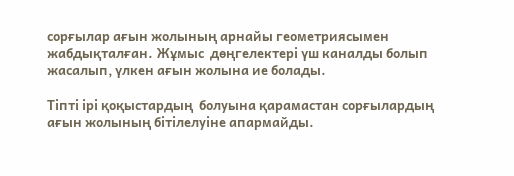сорғылар ағын жолының арнайы геометриясымен жабдықталған. Жұмыс  дөңгелектері үш каналды болып жасалып, үлкен ағын жолына ие болады.

Тіпті ірі қоқыстардың  болуына қарамастан сорғылардың  ағын жолының бітілелуіне апармайды.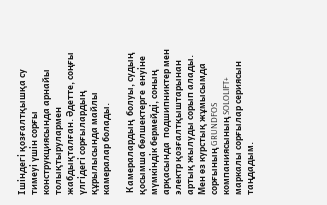Ішіндегі қозғалтқышқа су тимеуі үшін сорғы конструкциясында арнайы толықтырулармен жабдықталған. Әдетте, соңғы үлгідегі сорғылардың құрылысында майлы камералар болады.

 Камералардың  болуы, судың қосымша бөлшектерге  енуіне мүмкіндік бермейді, соның арқасында  подшипниктер мен электр қозғалтқыштарынан артық жылуды сорып алады. Мен өз курстық жұмысымда сорғының GRUNDFOS  компаниясының SOLOLIFT+ маркалы сорғылар сериясын таңдадым.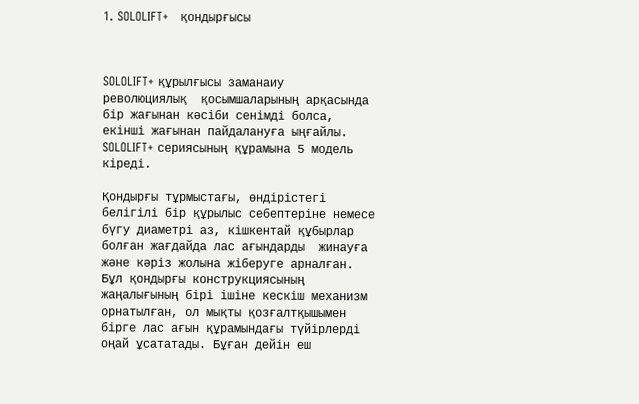1. SOLOLIFT+   қондырғысы



SOLOLIFT+ құрылғысы заманаиу революциялық  қосымшаларының арқасында бір жағынан кәсіби сенімді болса, екінші жағынан пайдалануға ыңғайлы. SOLOLIFT+ сериясының құрамына 5 модель кіреді.

Қондырғы тұрмыстағы, өндірістегі белігілі бір құрылыс себептеріне немесе бүгу диаметрі аз, кішкентай құбырлар болған жағдайда лас ағындарды  жинауға және кәріз жолына жіберуге арналған. Бұл қондырғы конструкциясының жаңалығының бірі ішіне кескіш механизм орнатылған, ол мықты қозғалтқышымен бірге лас ағын құрамындағы түйірлерді оңай ұсататады. Бұған дейін еш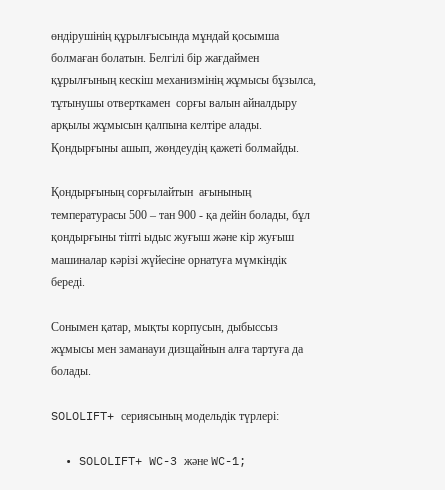өндірушінің құрылғысында мұндай қосымша болмаған болатын. Белгілі бір жағдаймен құрылғының кескіш механизмінің жұмысы бұзылса, тұтынушы отверткамен  сорғы валын айналдыру арқылы жұмысын қалпына келтіре алады. Қондырғыны ашып, жөндеудің қажеті болмайды.

Қондырғының сорғылайтын  ағынының температурасы 500 – тан 900 - қа дейін болады, бұл қондырғыны тіпті ыдыс жуғыш және кір жуғыш машиналар кәрізі жүйесіне орнатуға мүмкіндік береді.

Сонымен қатар, мықты корпусын, дыбыссыз жұмысы мен заманауи дизщайнын алға тартуға да болады.

SOLOLIFT+ сериясының модельдік түрлері:

  • SOLOLIFT+ WC-3 және WC-1;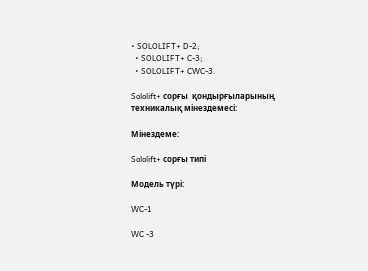• SOLOLIFT+ D-2;
  • SOLOLIFT+ C-3;
  • SOLOLIFT+ CWC-3.

Sololift+ сорғы  қондырғыларының техникалық мінездемесі:

Мінездеме:

Sololift+ сорғы типі

Модель түрі:

WC-1

WC -3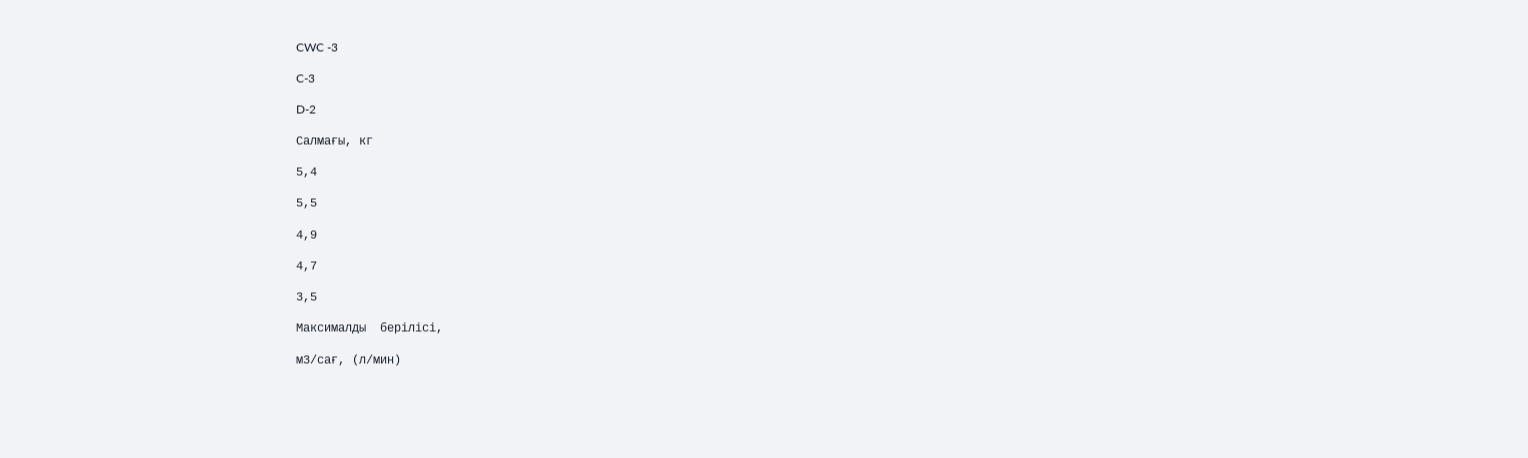CWC -3

C-3

D-2

Салмағы, кг

5,4

5,5

4,9

4,7

3,5

Максималды  берілісі,

м3/сағ, (л/мин)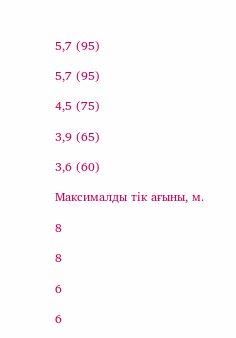5,7 (95)

5,7 (95)

4,5 (75)

3,9 (65)

3,6 (60)

Максималды тік ағыны, м.

8

8

6

6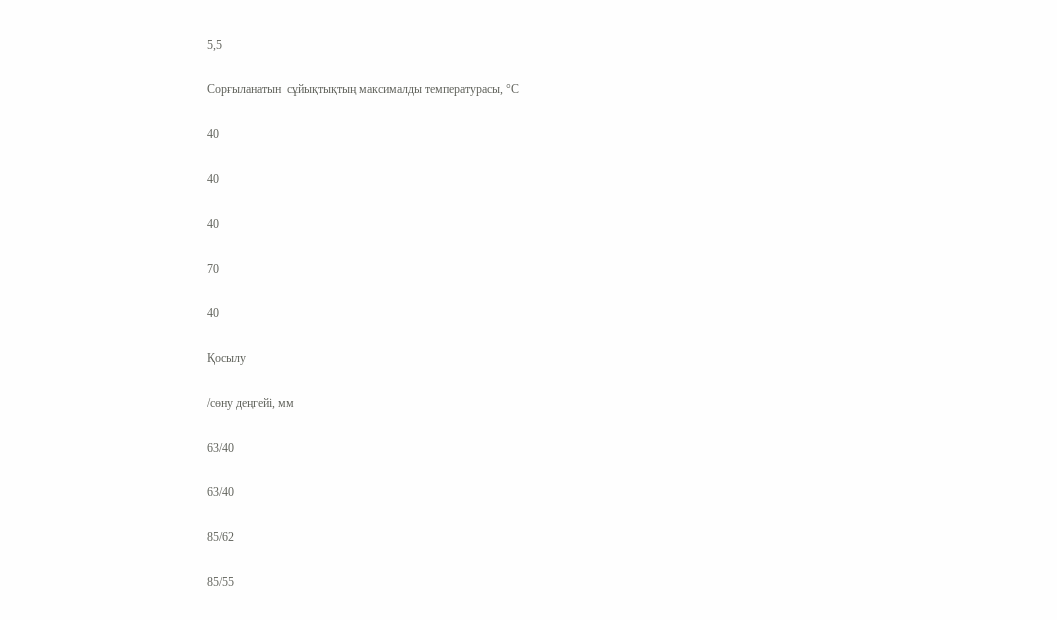5,5

Сорғыланатын  сұйықтықтың максималды температурасы, °С

40

40

40

70

40

Қосылу

/сөну деңгейі, мм

63/40

63/40

85/62

85/55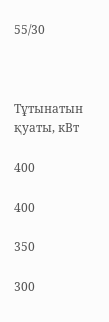55/30



Тұтынатын қуаты, кВт

400

400

350

300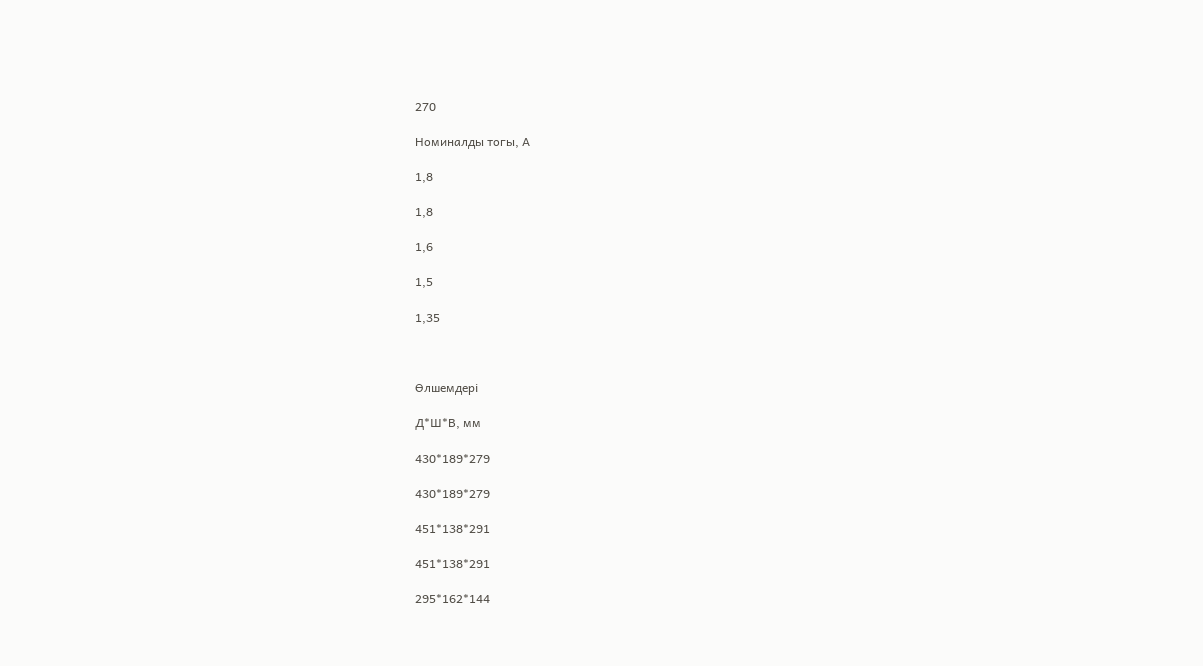270

Номиналды тогы, А

1,8

1,8

1,6

1,5

1,35



Өлшемдері

Д*Ш*В, мм

430*189*279

430*189*279

451*138*291

451*138*291

295*162*144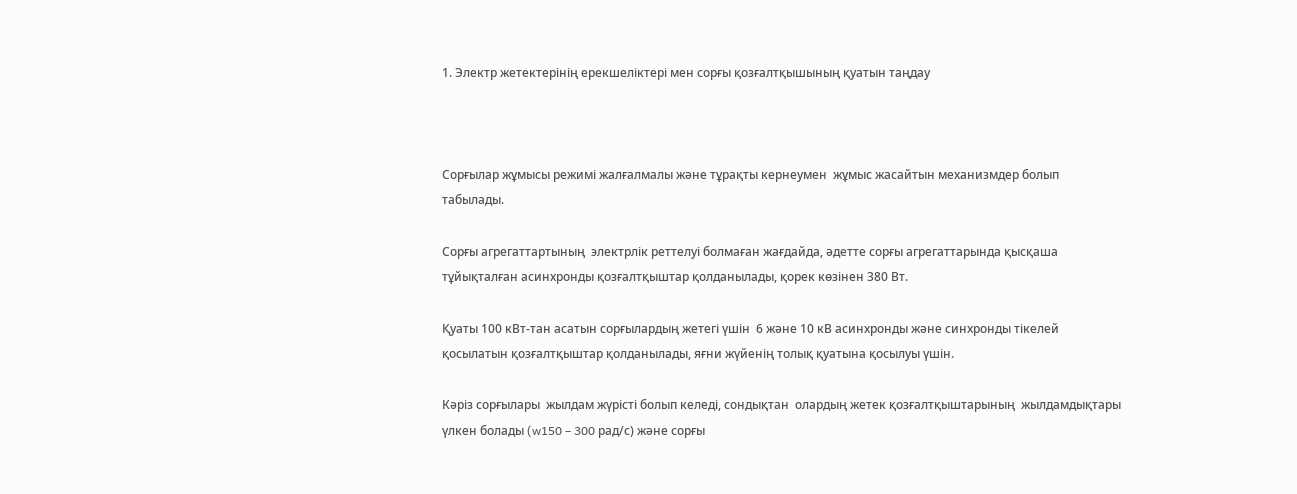1. Электр жетектерінің ерекшеліктері мен сорғы қозғалтқышының қуатын таңдау



Сорғылар жұмысы режимі жалғалмалы және тұрақты кернеумен  жұмыс жасайтын механизмдер болып  табылады.

Сорғы агрегаттартының  электрлік реттелуі болмаған жағдайда, әдетте сорғы агрегаттарында қысқаша тұйықталған асинхронды қозғалтқыштар қолданылады, қорек көзінен 380 Вт.

Қуаты 100 кВт-тан асатын сорғылардың жетегі үшін  6 және 10 кВ асинхронды және синхронды тікелей қосылатын қозғалтқыштар қолданылады, яғни жүйенің толық қуатына қосылуы үшін.

Кәріз сорғылары  жылдам жүрісті болып келеді, сондықтан  олардың жетек қозғалтқыштарының  жылдамдықтары үлкен болады (w150 – 300 рад/с) және сорғы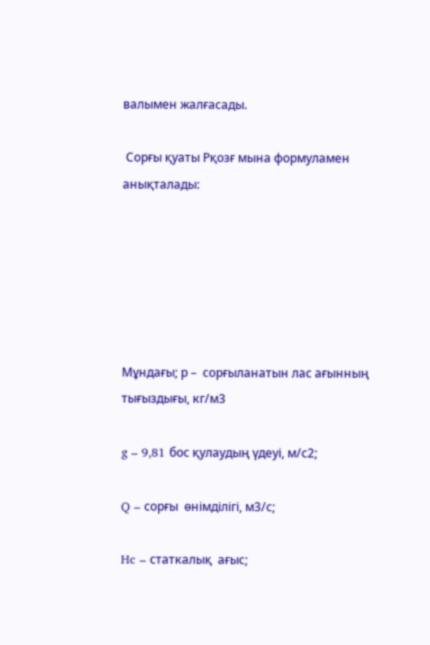валымен жалғасады.

 Сорғы қуаты Рқозғ мына формуламен анықталады:






Мұндағы; р –  сорғыланатын лас ағынның тығыздығы, кг/м3

g – 9,81 бос қулаудың үдеуі, м/с2;

Q – сорғы  өнімділігі, м3/с;

Hc – статкалық  ағыс;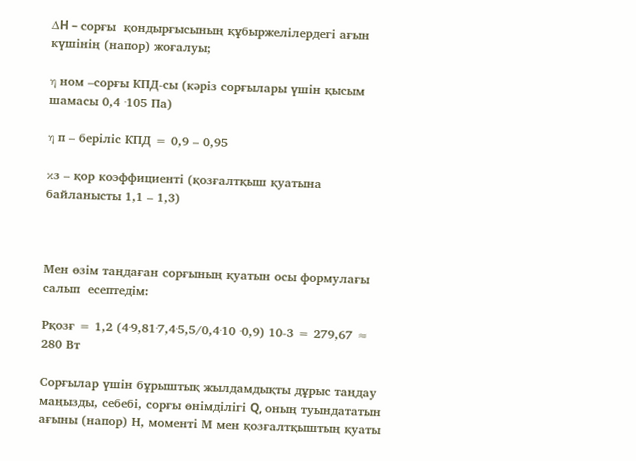∆H – сорғы  қондырғысының құбыржелілердегі ағын күшінің (напор) жоғалуы;

η ном –сорғы КПД-сы (кәріз сорғылары үшін қысым шамасы 0,4 ·105 Па)

η п – беріліс КПД = 0,9 – 0,95

κз – қор коэффициенті (қозғалтқыш қуатына байланысты 1,1 – 1,3)



Мен өзім таңдаған сорғының қуатын осы формулағы салып  есептедім:

Рқозғ = 1,2 (4·9,81·7,4·5,5/0,4·10 ·0,9) 10-3 = 279,67 ≈ 280 Вт

Сорғылар үшін бұрыштық жылдамдықты дұрыс таңдау маңызды, себебі, сорғы өнімділігі Q, оның туындататын ағыны (напор) Н, моменті М мен қозғалтқыштың қуаты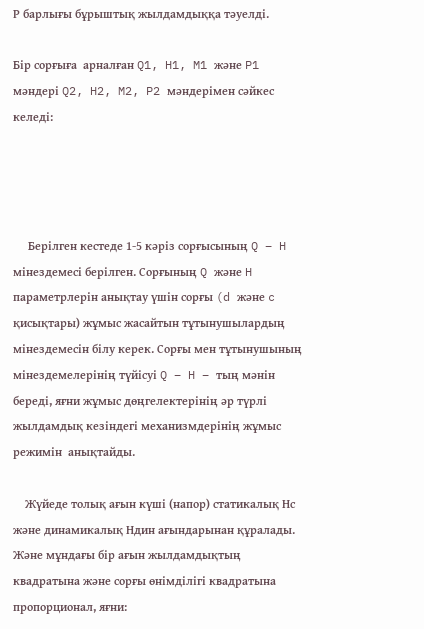Р барлығы бұрыштық жылдамдыққа тәуелді.

Бір сорғыға  арналған Q1, H1, M1 және P1   мәндері Q2, H2, M2, P2 мәндерімен сәйкес келеді:




     Берілген кестеде 1-5 кәріз сорғысының Q – H мінездемесі берілген. Сорғының Q және H параметрлерін анықтау үшін сорғы (d және c қисықтары) жұмыс жасайтын тұтынушылардың мінездемесін білу керек. Сорғы мен тұтынушының мінездемелерінің түйісуі Q – H – тың мәнін береді, яғни жұмыс дөңгелектерінің әр түрлі жылдамдық кезіндегі механизмдерінің жұмыс режимін  анықтайды.

    Жүйеде толық ағын күші (напор) статикалық Нс және динамикалық Ндин ағындарынан құралады. Және мұндағы бір ағын жылдамдықтың квадратына және сорғы өнімділігі квадратына пропорционал, яғни: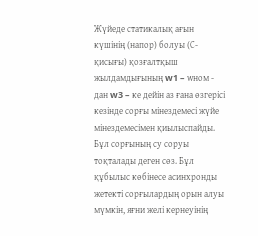Жүйеде статикалық ағын күшінің (напор) болуы (С-қисығы) қозғалтқыш жылдамдығының w1 – wном - дан w3 – ке дейін аз ғана өзгерісі кезінде сорғы мінездемесі жүйе мінездемесімен қиылыспайды. Бұл сорғының су соруы тоқталады деген сөз. Бұл құбылыс көбінесе асинхронды жетекті сорғылардың орын алуы мүмкін, яғни желі кернеуінің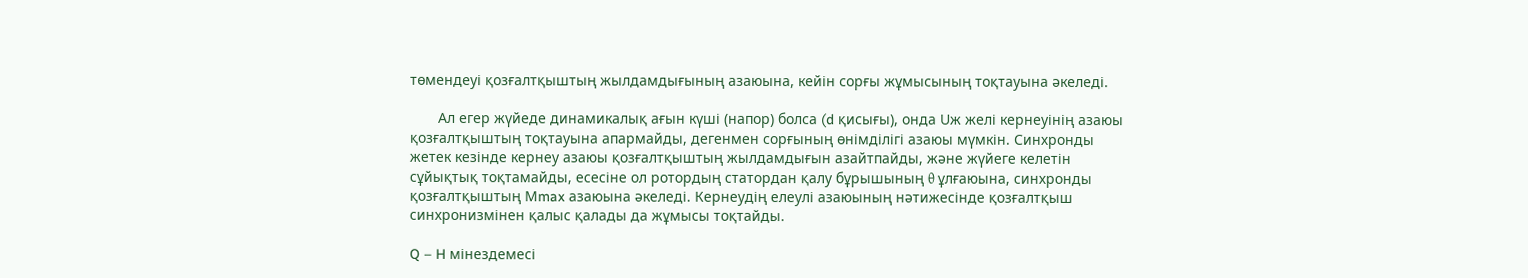төмендеуі қозғалтқыштың жылдамдығының азаюына, кейін сорғы жұмысының тоқтауына әкеледі.

       Ал егер жүйеде динамикалық ағын күші (напор) болса (d қисығы), онда Uж желі кернеуінің азаюы қозғалтқыштың тоқтауына апармайды, дегенмен сорғының өнімділігі азаюы мүмкін. Синхронды жетек кезінде кернеу азаюы қозғалтқыштың жылдамдығын азайтпайды, және жүйеге келетін  сұйықтық тоқтамайды, есесіне ол ротордың статордан қалу бұрышының θ ұлғаюына, синхронды қозғалтқыштың Мmax азаюына әкеледі. Кернеудің елеулі азаюының нәтижесінде қозғалтқыш синхронизмінен қалыс қалады да жұмысы тоқтайды.

Q – H мінездемесі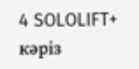4 SOLOLIFT+ кәріз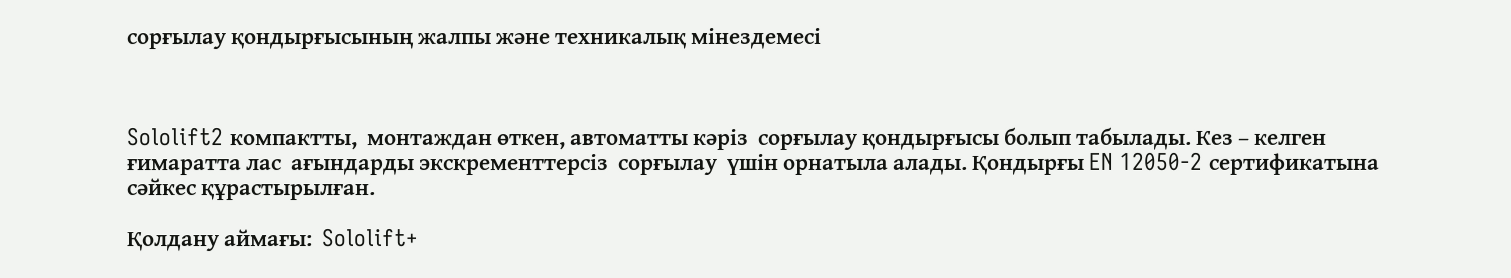сорғылау қондырғысының жалпы және техникалық мінездемесі



Sololift2 компактты,  монтаждан өткен, автоматты кәріз  сорғылау қондырғысы болып табылады. Кез – келген ғимаратта лас  ағындарды экскременттерсіз  сорғылау  үшін орнатыла алады. Қондырғы EN 12050-2 сертификатына сәйкес құрастырылған.

Қолдану аймағы:  Sololift+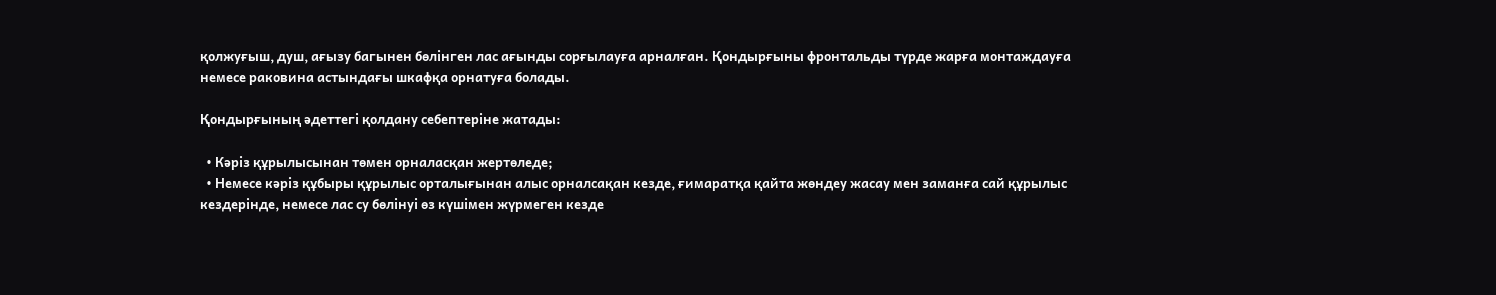қолжуғыш, душ, ағызу багынен бөлінген лас ағынды сорғылауға арналған. Қондырғыны фронтальды түрде жарға монтаждауға немесе раковина астындағы шкафқа орнатуға болады.

Қондырғының әдеттегі қолдану себептеріне жатады:

  • Кәріз құрылысынан төмен орналасқан жертөледе;
  • Немесе кәріз құбыры құрылыс орталығынан алыс орналсақан кезде, ғимаратқа қайта жөндеу жасау мен заманға сай құрылыс кездерінде, немесе лас су бөлінуі өз күшімен жүрмеген кезде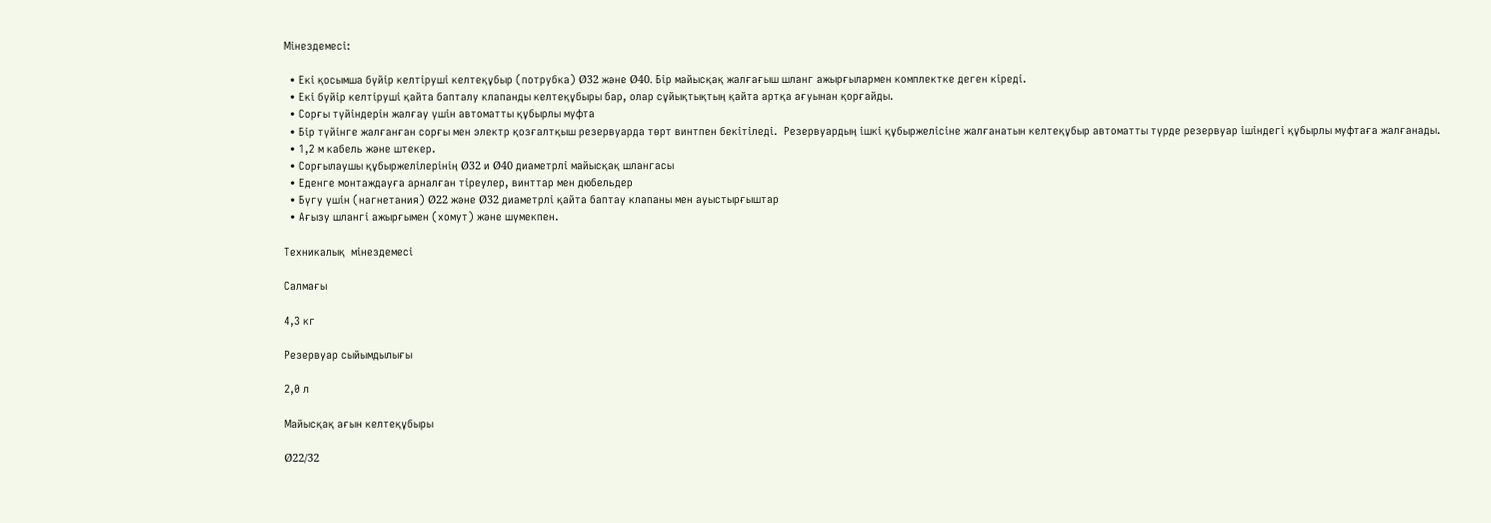Мінездемесі:

  • Екі қосымша бүйір келтіруші келтеқұбыр (потрубка) Ø32 және Ø40. Бір майысқақ жалғағыш шланг ажырғылармен комплектке деген кіреді.
  • Екі бүйір келтіруші қайта бапталу клапанды келтеқұбыры бар, олар сұйықтықтың қайта артқа ағуынан қорғайды.
  • Сорғы түйіндерін жалғау үшін автоматты құбырлы муфта
  • Бір түйінге жалғанған сорғы мен электр қозғалтқыш резервуарда төрт винтпен бекітіледі.  Резервуардың ішкі құбыржелісіне жалғанатын келтеқұбыр автоматты түрде резервуар ішіндегі құбырлы муфтаға жалғанады.
  • 1,2 м кабель және штекер.
  • Сорғылаушы құбыржелілерінің Ø32 и Ø40 диаметрлі майысқақ шлангасы
  • Еденге монтаждауға арналған тіреулер, винттар мен дюбельдер
  • Бүгу үшін (нагнетания) Ø22 және Ø32 диаметрлі қайта баптау клапаны мен ауыстырғыштар
  • Ағызу шлангі ажырғымен (хомут) және шүмекпен.

Техникалық  мінездемесі

Салмағы

4,3 кг

Резервуар сыйымдылығы

2,0 л

Майысқақ ағын келтеқұбыры

Ø22/32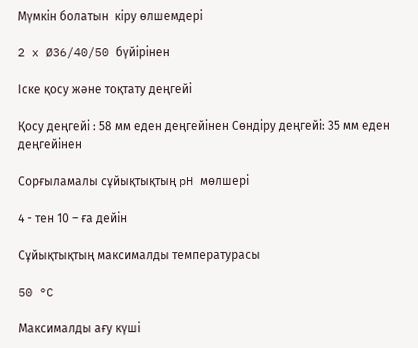Мүмкін болатын  кіру өлшемдері

2 x Ø36/40/50 бүйірінен

Іске қосу және тоқтату деңгейі

Қосу деңгейі : 58 мм еден деңгейінен Сөндіру деңгейі: 35 мм еден деңгейінен

Сорғыламалы сұйықтықтың pH мөлшері

4 - тен 10 – ға дейін

Сұйықтықтың максималды температурасы

50 °C

Максималды ағу күші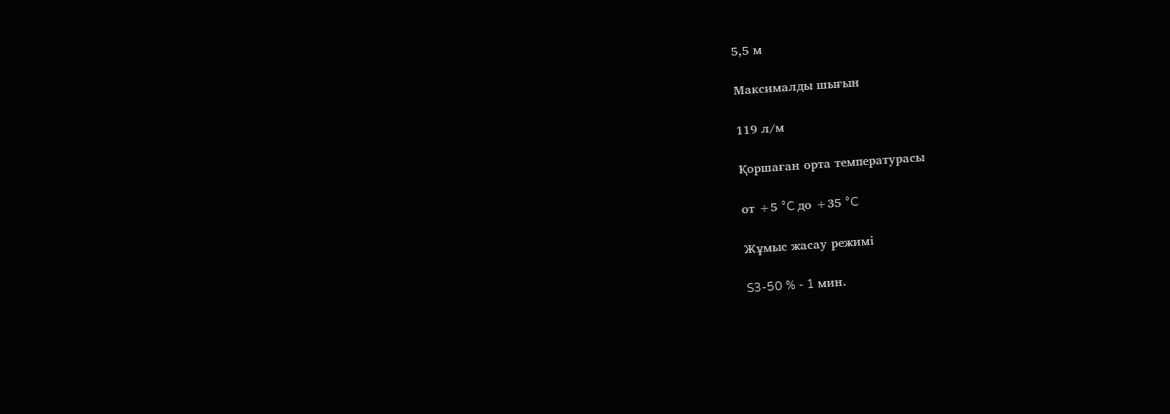5,5 м

Максималды шығын

119 л/м

Қоршаған орта температурасы

от +5 °C до +35 °C

Жұмыс жасау режимі

S3-50 % - 1 мин.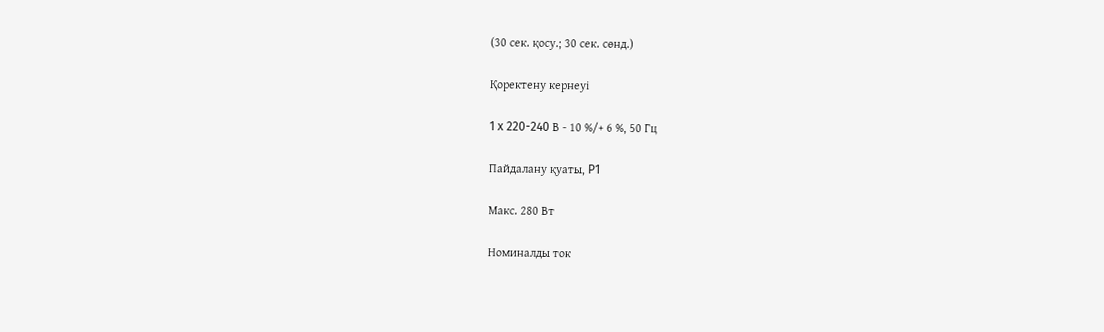(30 сек. қосу.; 30 сек. сөнд.)

Қоректену кернеуі

1 x 220-240 В - 10 %/+ 6 %, 50 Гц

Пайдалану қуаты, P1

Макс. 280 Вт

Номиналды ток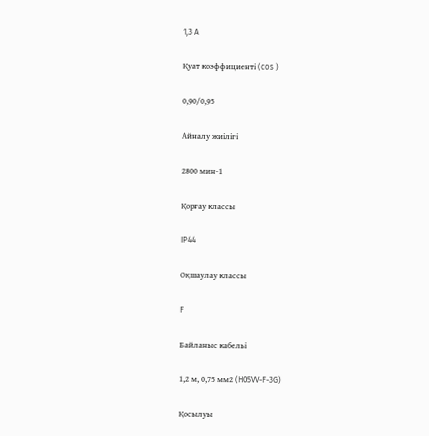1,3 A

Қуат коэффициенті (cos )

0,90/0,95

Айналу жиілігі

2800 мин-1

Қорғау классы

IP44

Оқшаулау классы

F

Байланыс кабельі

1,2 м, 0,75 мм2 (H05VV-F-3G)

Қосылуы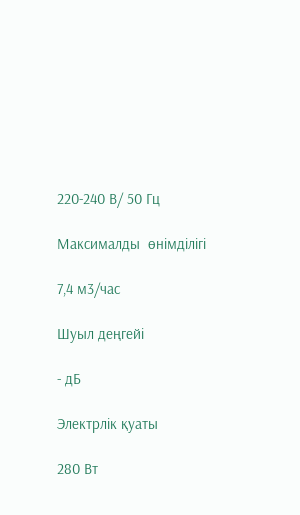220-240 В/ 50 Гц

Максималды  өнімділігі

7,4 м3/час

Шуыл деңгейі

- дБ

Электрлік қуаты

280 Вт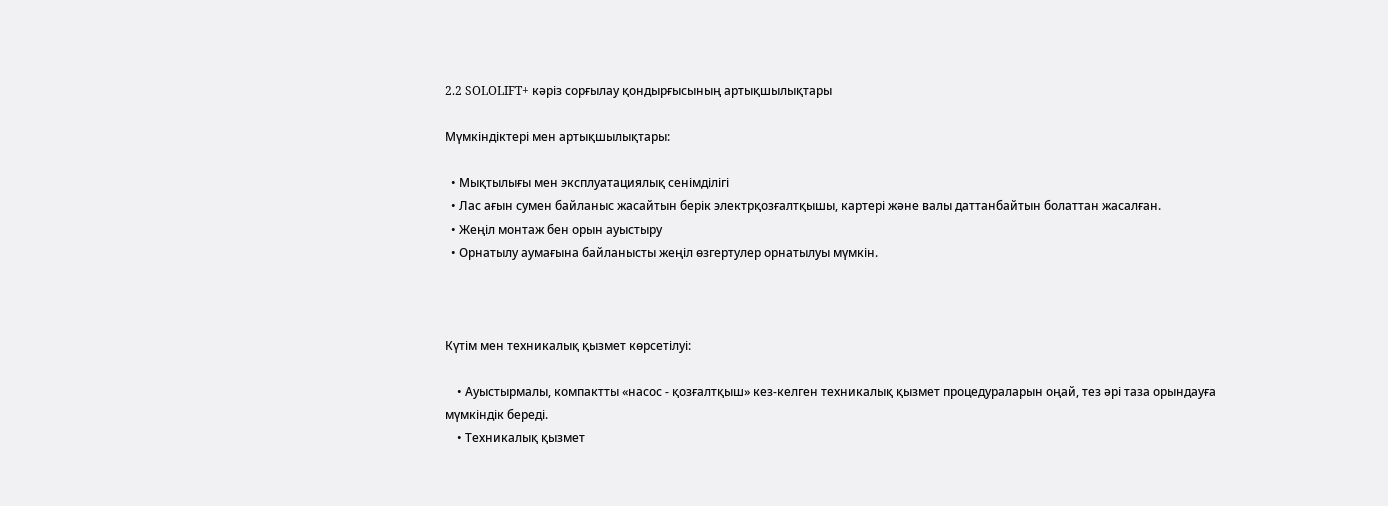2.2 SOLOLIFT+ кәріз сорғылау қондырғысының артықшылықтары

Мүмкіндіктері мен артықшылықтары:

  • Мықтылығы мен эксплуатациялық сенімділігі
  • Лас ағын сумен байланыс жасайтын берік электрқозғалтқышы, картері және валы даттанбайтын болаттан жасалған.
  • Жеңіл монтаж бен орын ауыстыру
  • Орнатылу аумағына байланысты жеңіл өзгертулер орнатылуы мүмкін.



Күтім мен техникалық қызмет көрсетілуі:

    • Ауыстырмалы, компактты «насос - қозғалтқыш» кез-келген техникалық қызмет процедураларын оңай, тез әрі таза орындауға мүмкіндік береді.
    • Техникалық қызмет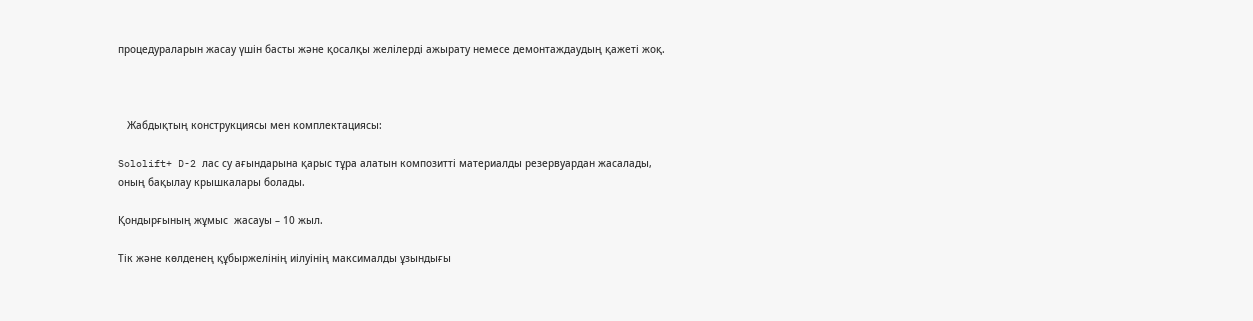процедураларын жасау үшін басты және қосалқы желілерді ажырату немесе демонтаждаудың қажеті жоқ.



   Жабдықтың конструкциясы мен комплектациясы:

Sololift+ D-2 лас су ағындарына қарыс тұра алатын композитті материалды резервуардан жасалады, оның бақылау крышкалары болады.

Қондырғының жұмыс  жасауы – 10 жыл.

Тік және көлденең құбыржелінің иілуінің максималды ұзындығы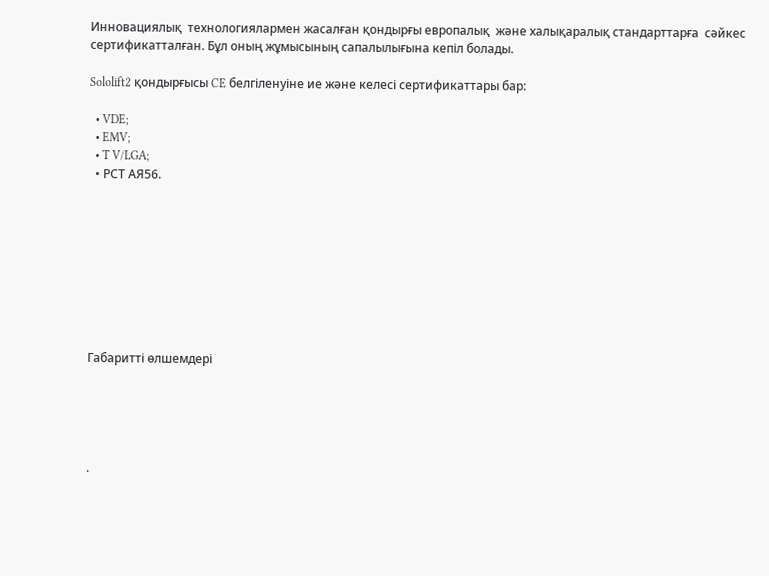Инновациялық  технологиялармен жасалған қондырғы европалық  және халықаралық стандарттарға  сәйкес сертификатталған. Бұл оның жұмысының сапалылығына кепіл болады.

Sololift2 қондырғысы CE белгіленуіне ие және келесі сертификаттары бар:

  • VDE;
  • EMV;
  • T V/LGA;
  • РСТ АЯ56.









Габаритті өлшемдері





.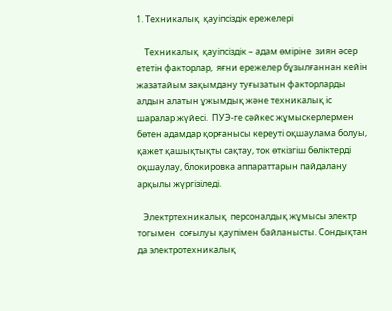1. Техникалық  қауіпсіздік ережелері

    Техникалық  қауіпсіздік – адам өміріне  зиян әсер ететін факторлар,  яғни ережелер бұзылғаннан кейін  жазатайым зақымдану туғызатын факторларды алдын алатын ұжымдық және техникалық іс шаралар жүйесі.  ПУЭ-ге сәйкес жұмыскерлермен бөтен адамдар қорғанысы кереуті оқшаулама болуы, қажет қашықтықты сақтау, ток өткізгіш бөліктерді оқшаулау, блокировка аппараттарын пайдалану арқылы жүргізіледі.

   Электртехникалық  персоналдық жұмысы электр тогымен  соғылуы қаупімен байланысты. Сондықтан  да электротехникалық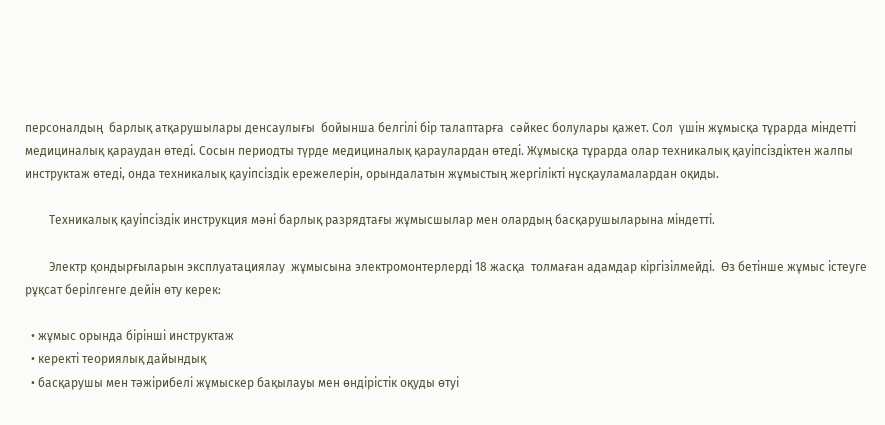персоналдың  барлық атқарушылары денсаулығы  бойынша белгілі бір талаптарға  сәйкес болулары қажет. Сол  үшін жұмысқа тұрарда міндетті медициналық қараудан өтеді. Сосын периодты түрде медициналық қараулардан өтеді. Жұмысқа тұрарда олар техникалық қауіпсіздіктен жалпы инструктаж өтеді, онда техникалық қауіпсіздік ережелерін, орындалатын жұмыстың жергілікті нұсқауламалардан оқиды.

        Техникалық қауіпсіздік инструкция мәні барлық разрядтағы жұмысшылар мен олардың басқарушыларына міндетті.

        Электр қондырғыларын эксплуатациялау  жұмысына электромонтерлерді 18 жасқа  толмаған адамдар кіргізілмейді.  Өз бетінше жұмыс істеуге рұқсат берілгенге дейін өту керек:

  • жұмыс орында бірінші инструктаж
  • керекті теориялық дайындық
  • басқарушы мен тәжірибелі жұмыскер бақылауы мен өндірістік оқуды өтуі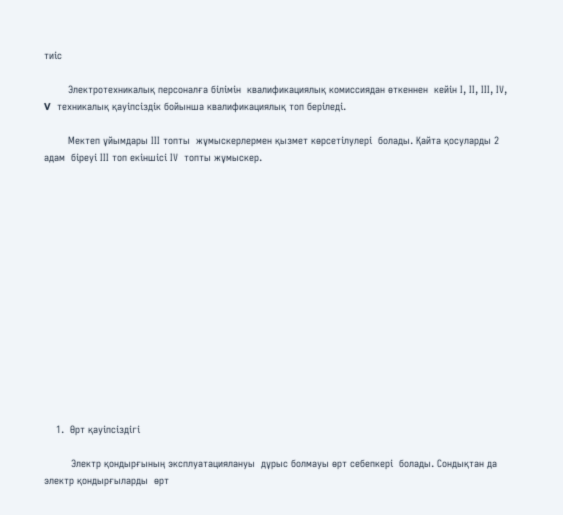тиіс

        Электротехникалық персоналға білімін  квалификациялық комиссиядан өткеннен  кейін І, ІІ, ІІІ, ІV, V  техникалық қауіпсіздік бойынша квалификациялық топ беріледі.

        Мектеп ұйымдары ІІІ топты  жұмыскерлермен қызмет көрсетілулері  болады. Қайта қосуларды 2 адам  біреуі ІІІ топ екіншісі ІV  топты жұмыскер.















    1.  Өрт қауіпсіздігі

         Электр қондырғының эксплуатациялануы  дұрыс болмауы өрт себепкері  болады. Сондықтан да электр қондырғыларды  өрт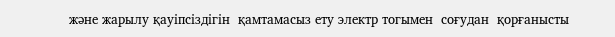және жарылу қауіпсіздігін  қамтамасыз ету электр тогымен  соғудан  қорғанысты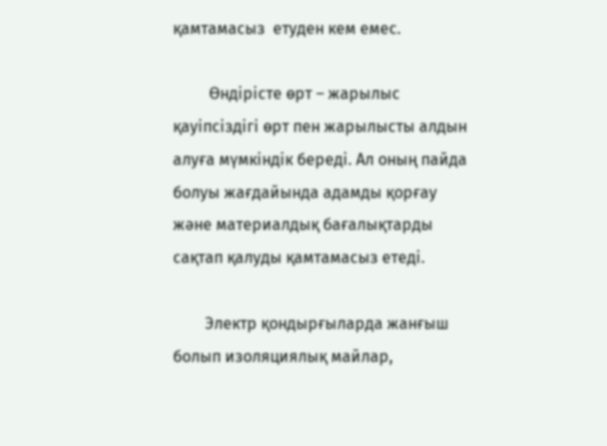қамтамасыз  етуден кем емес.

         Өндірісте өрт – жарылыс қауіпсіздігі өрт пен жарылысты алдын алуға мүмкіндік береді. Ал оның пайда болуы жағдайында адамды қорғау және материалдық бағалықтарды сақтап қалуды қамтамасыз етеді.

        Электр қондырғыларда жанғыш  болып изоляциялық майлар,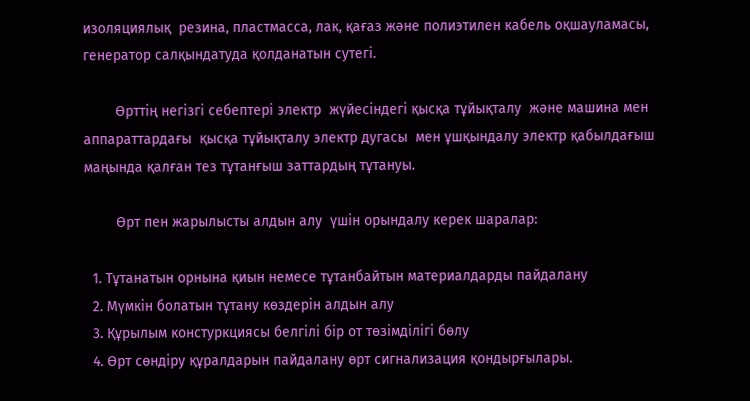изоляциялық  резина, пластмасса, лак, қағаз және полиэтилен кабель оқшауламасы, генератор салқындатуда қолданатын сутегі.

        Өрттің негізгі себептері электр  жүйесіндегі қысқа тұйықталу  және машина мен аппараттардағы  қысқа тұйықталу электр дугасы  мен ұшқындалу электр қабылдағыш маңында қалған тез тұтанғыш заттардың тұтануы.

        Өрт пен жарылысты алдын алу  үшін орындалу керек шаралар:

  1. Тұтанатын орнына қиын немесе тұтанбайтын материалдарды пайдалану
  2. Мүмкін болатын тұтану көздерін алдын алу
  3. Құрылым констуркциясы белгілі бір от төзімділігі бөлу
  4. Өрт сөндіру құралдарын пайдалану өрт сигнализация қондырғылары.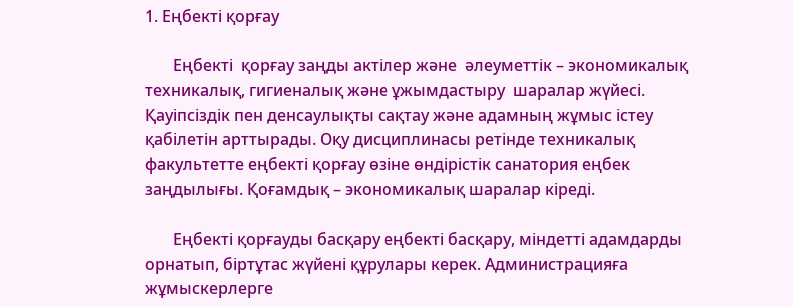1. Еңбекті қорғау

       Еңбекті  қорғау заңды актілер және  әлеуметтік – экономикалық техникалық, гигиеналық және ұжымдастыру  шаралар жүйесі. Қауіпсіздік пен денсаулықты сақтау және адамның жұмыс істеу қабілетін арттырады. Оқу дисциплинасы ретінде техникалық факультетте еңбекті қорғау өзіне өндірістік санатория еңбек заңдылығы. Қоғамдық – экономикалық шаралар кіреді.

       Еңбекті қорғауды басқару еңбекті басқару, міндетті адамдарды орнатып, біртұтас жүйені құрулары керек. Администрацияға жұмыскерлерге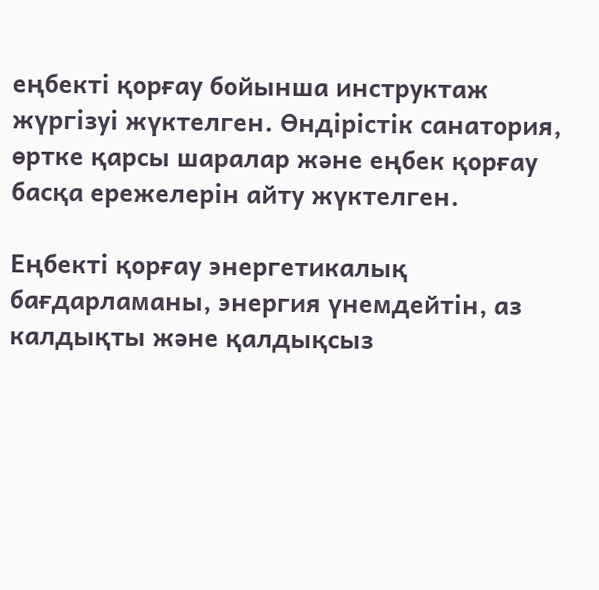еңбекті қорғау бойынша инструктаж жүргізуі жүктелген. Өндірістік санатория, өртке қарсы шаралар және еңбек қорғау басқа ережелерін айту жүктелген.

Еңбекті қорғау энергетикалық бағдарламаны, энергия үнемдейтін, аз калдықты және қалдықсыз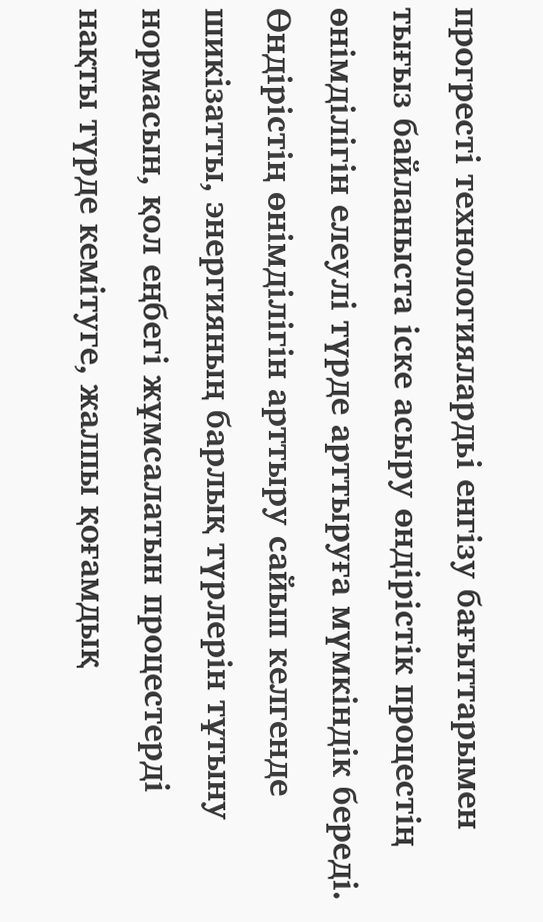прогресті технологиялардьі енгізу бағыттарымен тығыз байланыста іске асыру өндірістік процестің өнімділігін елеулі түрде арттыруға мүмкіндік береді. Өндірістің өнімділігін арттыру сайып келгенде шикізатты, энергияның барлық түрлерін тұтыну нормасын, қол еңбегі жұмсалатын процестерді нақты түрде кемітуге, жалпы қоғамдық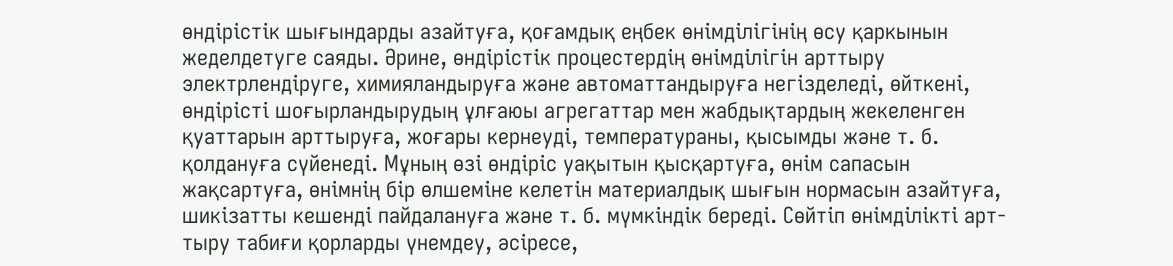өндірістік шығындарды азайтуға, қоғамдық еңбек өнімділігінің өсу қаркынын жеделдетуге саяды. Әрине, өндірістік процестердің өнімділігін арттыру электрлендіруге, химияландыруға және автоматтандыруға негізделеді, өйткені, өндірісті шоғырландырудың ұлғаюы агрегаттар мен жабдықтардың жекеленген қуаттарын арттыруға, жоғары кернеуді, температураны, қысымды және т. б. қолдануға сүйенеді. Мұның өзі өндіріс уақытын қысқартуға, өнім сапасын жақсартуға, өнімнің бір өлшеміне келетін материалдық шығын нормасын азайтуға, шикізатты кешенді пайдалануға және т. б. мүмкіндік береді. Сөйтіп өнімділікті арт-тыру табиғи қорларды үнемдеу, әсіресе,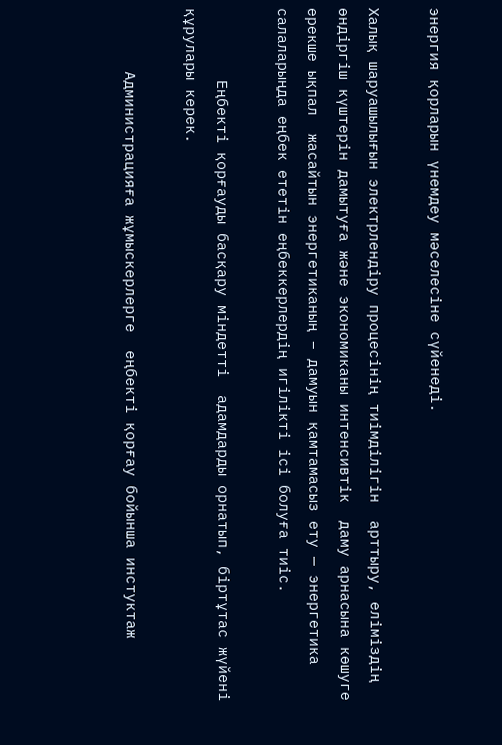энергия қорларын үнемдеу мәселесіне сүйенеді.

Халық шаруашылығын электрлендіру процесінің тиімділігін  арттыру, еліміздің өндіргіш күштерін дамытуға және экономиканы интенсивтік  даму арнасына көшуге ерекше ықпал  жасайтын энергетиканың – дамуын қамтамасыз ету — энергетика салаларыңда еңбек ететін еңбеккерлердің игілікті ісі болуға тиіс.

        Еңбекті қорғауды басқару міндетті  адамдарды орнатып, біртұтас жүйені  құрулары керек.

       Администрацияға жұмыскерлерге  еңбекті қорғау бойынша инстуктаж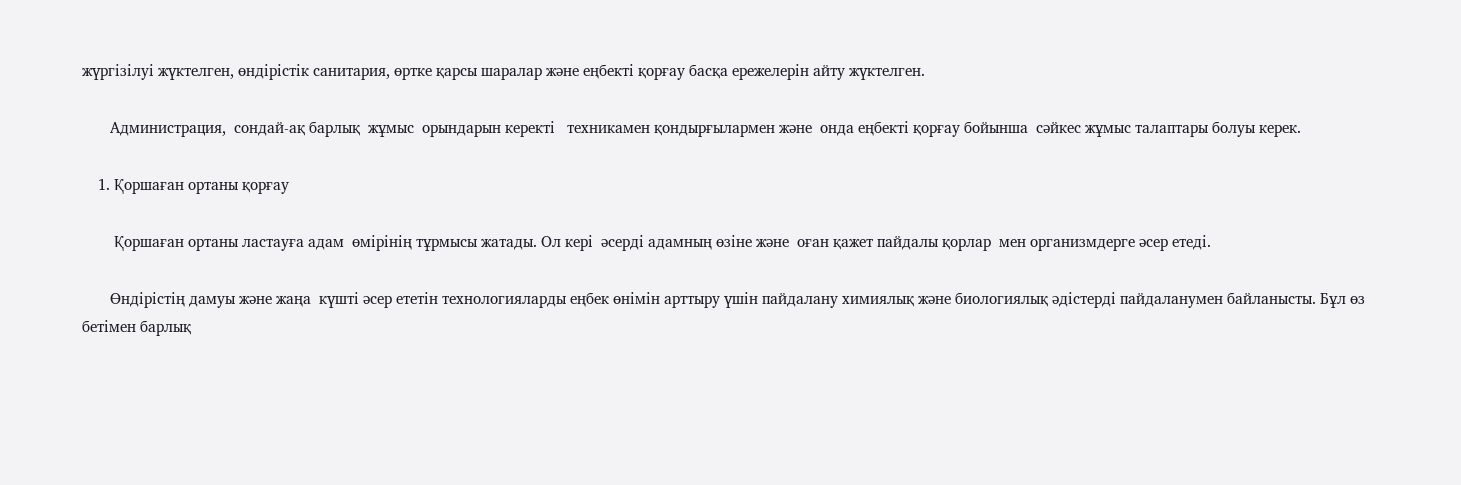жүргізілуі жүктелген, өндірістік санитария, өртке қарсы шаралар және еңбекті қорғау басқа ережелерін айту жүктелген.

       Администрация,  сондай-ақ барлық  жұмыс  орындарын керекті   техникамен қондырғылармен және  онда еңбекті қорғау бойынша  сәйкес жұмыс талаптары болуы керек.

    1. Қоршаған ортаны қорғау

        Қоршаған ортаны ластауға адам  өмірінің тұрмысы жатады. Ол кері  әсерді адамның өзіне және  оған қажет пайдалы қорлар  мен организмдерге әсер етеді.

       Өндірістің дамуы және жаңа  күшті әсер ететін технологияларды еңбек өнімін арттыру үшін пайдалану химиялық және биологиялық әдістерді пайдаланумен байланысты. Бұл өз бетімен барлық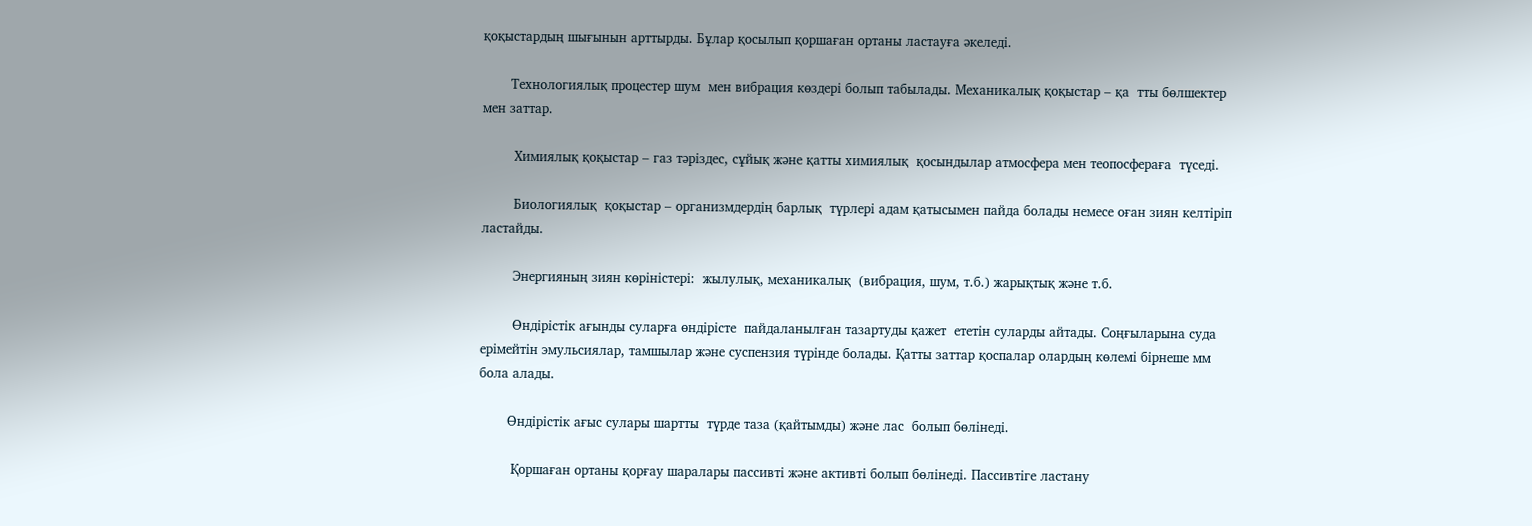қоқыстардың шығынын арттырды. Бұлар қосылып қоршаған ортаны ластауға әкеледі.

       Технологиялық процестер шум  мен вибрация көздері болып табылады. Механикалық қоқыстар – қа  тты бөлшектер мен заттар.

        Химиялық қоқыстар – газ тәріздес, сұйық және қатты химиялық  қосындылар атмосфера мен теопосфераға  түседі.

        Биологиялық  қоқыстар – организмдердің барлық  түрлері адам қатысымен пайда болады немесе оған зиян келтіріп ластайды.

        Энергияның зиян көріністері:  жылулық, механикалық  (вибрация, шум, т.б.) жарықтық және т.б.

        Өндірістік ағынды суларға өндірісте  пайдаланылған тазартуды қажет  ететін суларды айтады. Соңғыларына суда ерімейтін эмульсиялар, тамшылар және суспензия түрінде болады. Қатты заттар қоспалар олардың көлемі бірнеше мм бола алады.

       Өндірістік ағыс сулары шартты  түрде таза (қайтымды) және лас  болып бөлінеді.

        Қоршаған ортаны қорғау шаралары пассивті және активті болып бөлінеді. Пассивтіге ластану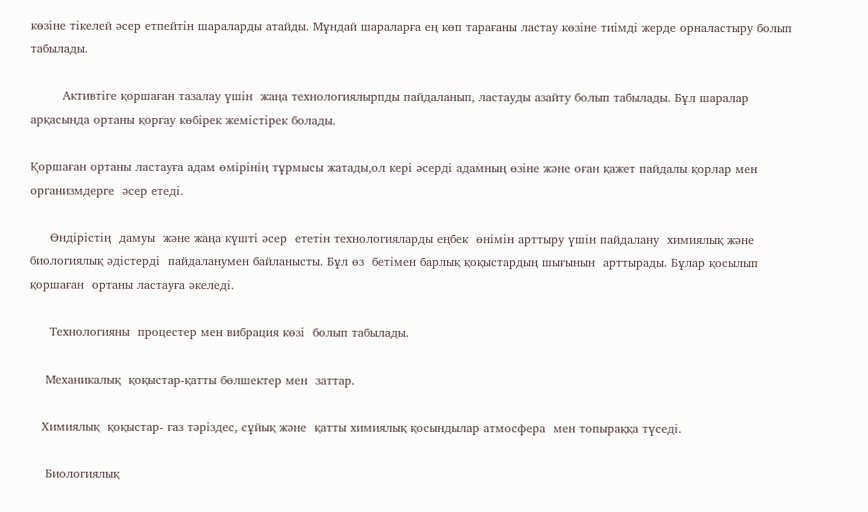көзіне тікелей әсер етпейтін шараларды атайды. Мұндай шараларға ең көп тарағаны ластау көзіне тиімді жерде орналастыру болып табылады.

        Активтіге қоршаған тазалау үшін  жаңа технологиялырпды пайдаланып, ластауды азайту болып табылады. Бұл шаралар арқасында ортаны қорғау көбірек жемістірек болады.

Қоршаған ортаны ластауға адам өмірінің тұрмысы жатады,ол кері әсерді адамның өзіне және оған қажет пайдалы қорлар мен организмдерге  әсер етеді.

     Өндірістің  дамуы  және жаңа күшті әсер  ететін технологияларды еңбек  өнімін арттыру үшін пайдалану  химиялық және биологиялық әдістерді  пайдаланумен байланысты. Бұл өз  бетімен барлық қоқыстардың шығынын  арттырады. Бұлар қосылып қоршаған  ортаны ластауға әкеледі.

     Технологияны  процестер мен вибрация көзі  болып табылады.

    Механикалық  қоқыстар-қатты бөлшектер мен  заттар.

   Химиялық  қоқыстар- газ тәріздес, сұйық және  қатты химиялық қосындылар атмосфера  мен топыраққа түседі.

    Биологиялық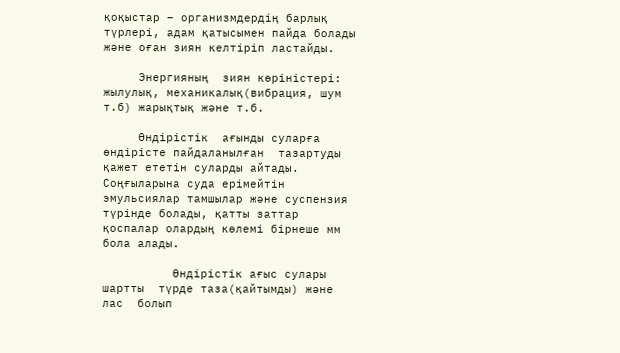қоқыстар – организмдердің барлық түрлері, адам қатысымен пайда болады және оған зиян келтіріп ластайды.

     Энергияның  зиян көріністері: жылулық, механикалық(вибрация, шум т.б) жарықтық және т.б.

     Өндірістік  ағынды суларға өндірісте пайдаланылған  тазартуды қажет ететін суларды айтады. Соңғыларына суда ерімейтін эмульсиялар тамшылар және суспензия түрінде болады, қатты заттар қоспалар олардың көлемі бірнеше мм бола алады.

          Өндірістік ағыс сулары шартты  түрде таза(қайтымды) және лас  болып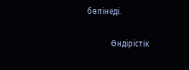бөлінеді.

            Өндірістік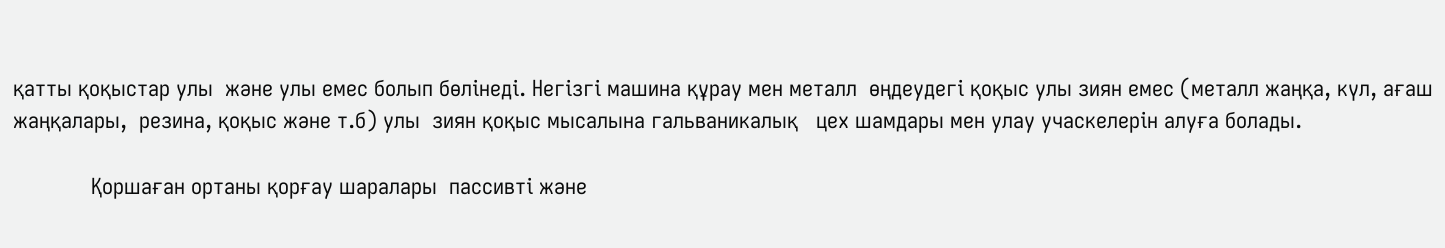қатты қоқыстар улы  және улы емес болып бөлінеді. Негізгі машина құрау мен металл  өңдеудегі қоқыс улы зиян емес (металл жаңқа, күл, ағаш жаңқалары,  резина, қоқыс және т.б) улы  зиян қоқыс мысалына гальваникалық   цех шамдары мен улау учаскелерін алуға болады.

             Қоршаған ортаны қорғау шаралары  пассивті және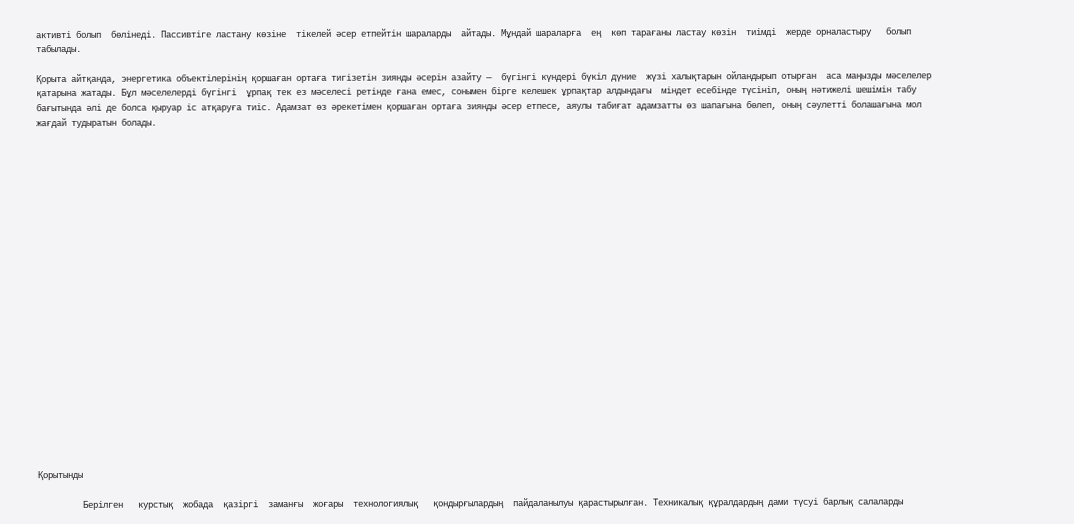активті болып  бөлінеді. Пассивтіге ластану көзіне  тікелей әсер етпейтін шараларды  айтады. Мұндай шараларға  ең  көп тарағаны ластау көзін  тиімді  жерде орналастыру   болып табылады.

Қорыта айтқанда, энергетика объектілерінің қоршаған ортаға тигізетін зиянды әсерін азайту —  бүгінгі күндері бүкіл дүние  жүзі халықтарын ойландырып отырған  аса маңызды мәселелер қатарына жатады. Бұл мәселелерді бүгінгі  ұрпақ тек ез мәселесі ретінде ғана емес, сонымен бірге келешек ұрпақтар алдындағы  міндет есебінде түсініп, оның нәтижелі шешімін табу бағытында әлі де болса қыруар іс атқаруға тиіс. Адамзат өз әрекетімен қоршаған ортаға зиянды әсер етпесе, аяулы табиғат адамзатты өз шапағына бөлеп, оның сәулетті болашағына мол жағдай тудыратын болады.























Қорытынды

         Берілген   курстық  жобада  қазіргі  заманғы  жоғары  технологиялық   қондырғылардың  пайдаланылуы қарастырылған. Техникалық құралдардың дами түсуі барлық салаларды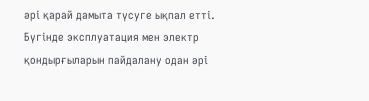әрі қарай дамыта түсуге ықпал етті. Бүгінде эксплуатация мен электр қондырғыларын пайдалану одан әрі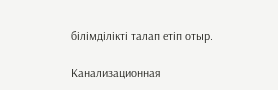білімділікті талап етіп отыр.

Канализационная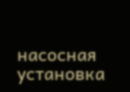насосная установка